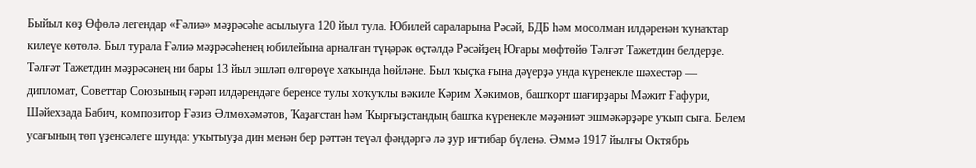Быйыл көҙ Өфөлә легендар «Ғәлиә» мәҙрәсәһе асылыуға 120 йыл тула. Юбилей сараларына Рәсәй, БДБ һәм мосолман илдәренән ҡунаҡтар килеүе көтөлә. Был турала Ғәлиә мәҙрәсәһенең юбилейына арналған түңәрәк өҫтәлдә Рәсәйҙең Юғары мөфтөйө Тәлғәт Тажетдин белдерҙе.
Тәлғәт Тажетдин мәҙрәсәнең ни бары 13 йыл эшләп өлгөрөүе хаҡында һөйләне. Был ҡыҫҡа ғына дәүерҙә унда күренекле шәхестәр — дипломат, Советтар Союзының ғәрәп илдәрендәге беренсе тулы хоҡуҡлы вәкиле Кәрим Хәкимов, башҡорт шағирҙары Мәжит Ғафури, Шәйехзада Бабич, композитор Ғәзиз Әлмөхәмәтов, Ҡаҙағстан һәм Ҡырғыҙстандың башҡа күренекле мәҙәниәт эшмәкәрҙәре уҡып сыға. Белем усағының төп үҙенсәлеге шунда: уҡытыуҙа дин менән бер рәттән теүәл фәндәргә лә ҙур иғтибар бүленә. Әммә 1917 йылғы Октябрь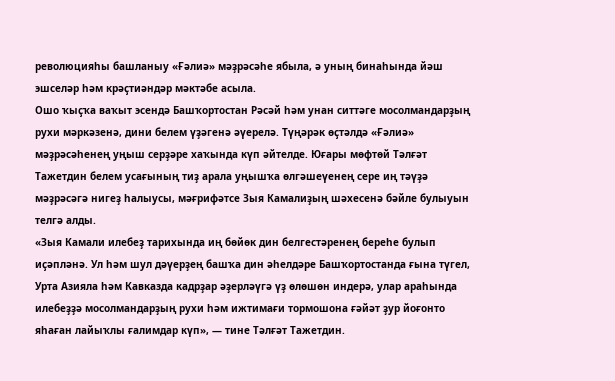революцияһы башланыу «Ғәлиә» мәҙрәсәһе ябыла, ә уның бинаһында йәш эшселәр һәм крәҫтиәндәр мәктәбе асыла.
Ошо ҡыҫҡа ваҡыт эсендә Башҡортостан Рәсәй һәм унан ситтәге мосолмандарҙың рухи мәркәзенә, дини белем үҙәгенә әүерелә. Түңәрәк өҫтәлдә «Ғәлиә» мәҙрәсәһенең уңыш серҙәре хаҡында күп әйтелде. Юғары мөфтөй Тәлғәт Тажетдин белем усағының тиҙ арала уңышҡа өлгәшеүенең сере иң тәүҙә мәҙрәсәгә нигеҙ һалыусы, мәғрифәтсе Зыя Камалиҙың шәхесенә бәйле булыуын телгә алды.
«Зыя Камали илебеҙ тарихында иң бөйөк дин белгестәренең береһе булып иҫәпләнә. Ул һәм шул дәүерҙең башҡа дин әһелдәре Башҡортостанда ғына түгел, Урта Азияла һәм Кавказда кадрҙар әҙерләүгә үҙ өлөшөн индерә, улар араһында илебеҙҙә мосолмандарҙың рухи һәм ижтимағи тормошона ғәйәт ҙур йоғонто яһаған лайыҡлы ғалимдар күп», — тине Тәлғәт Тажетдин.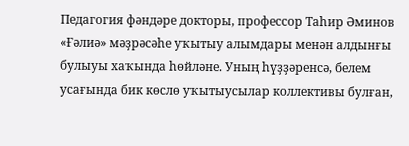Педагогия фәндәре докторы, профессор Таһир Әминов «Ғәлиә» мәҙрәсәһе уҡытыу алымдары менән алдынғы булыуы хаҡында һөйләне. Уның һүҙҙәренсә, белем усағында бик көслө уҡытыусылар коллективы булған,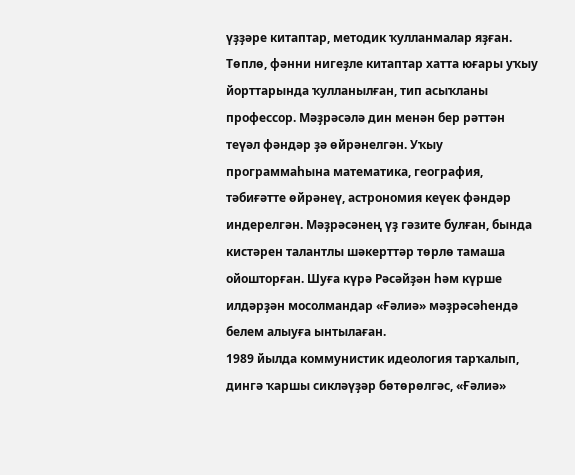үҙҙәре китаптар, методик ҡулланмалар яҙған. Төплө, фәнни нигеҙле китаптар хатта юғары уҡыу йорттарында ҡулланылған, тип асыҡланы профессор. Мәҙрәсәлә дин менән бер рәттән теүәл фәндәр ҙә өйрәнелгән. Уҡыу программаһына математика, география, тәбиғәтте өйрәнеү, астрономия кеүек фәндәр индерелгән. Мәҙрәсәнең үҙ гәзите булған, бында кистәрен талантлы шәкерттәр төрлө тамаша ойошторған. Шуға күрә Рәсәйҙән һәм күрше илдәрҙән мосолмандар «Ғәлиә» мәҙрәсәһендә белем алыуға ынтылаған.
1989 йылда коммунистик идеология тарҡалып, дингә ҡаршы сикләүҙәр бөтөрөлгәс, «Ғәлиә»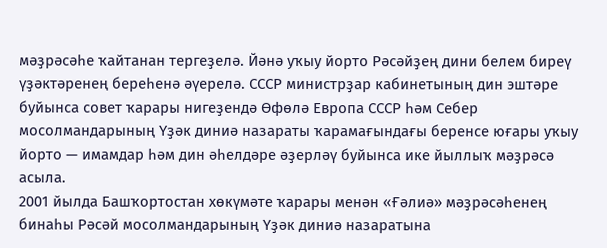мәҙрәсәһе ҡайтанан тергеҙелә. Йәнә уҡыу йорто Рәсәйҙең дини белем биреү үҙәктәренең береһенә әүерелә. СССР министрҙар кабинетының дин эштәре буйынса совет ҡарары нигеҙендә Өфөлә Европа СССР һәм Себер мосолмандарының Үҙәк диниә назараты ҡарамағындағы беренсе юғары уҡыу йорто — имамдар һәм дин әһелдәре әҙерләү буйынса ике йыллыҡ мәҙрәсә асыла.
2001 йылда Башҡортостан хөкүмәте ҡарары менән «Ғәлиә» мәҙрәсәһенең бинаһы Рәсәй мосолмандарының Үҙәк диниә назаратына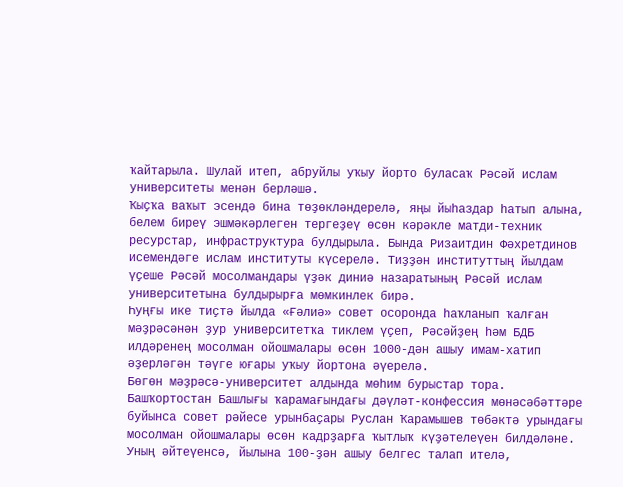ҡайтарыла. Шулай итеп, абруйлы уҡыу йорто буласаҡ Рәсәй ислам университеты менән берләшә.
Ҡыҫҡа ваҡыт эсендә бина төҙөкләндерелә, яңы йыһаздар һатып алына, белем биреү эшмәкәрлеген тергеҙеү өсөн кәрәкле матди-техник ресурстар, инфраструктура булдырыла. Бында Ризаитдин Фәхретдинов исемендәге ислам институты күсерелә. Тиҙҙән институттың йылдам үҫеше Рәсәй мосолмандары үҙәк диниә назаратының Рәсәй ислам университетына булдырырға мөмкинлек бирә.
Һуңғы ике тиҫтә йылда «Ғәлиә» совет осоронда һаҡланып ҡалған мәҙрәсәнән ҙур университетҡа тиклем үҫеп, Рәсәйҙең һәм БДБ илдәренең мосолман ойошмалары өсөн 1000-дән ашыу имам-хатип әҙерләгән тәүге юғары уҡыу йортона әүерелә.
Бөгөн мәҙрәсә-университет алдында мөһим бурыстар тора. Башҡортостан Башлығы ҡарамағындағы дәүләт-конфессия мөнәсәбәттәре буйынса совет рәйесе урынбаҫары Руслан Ҡарамышев төбәктә урындағы мосолман ойошмалары өсөн кадрҙарға ҡытлыҡ күҙәтелеүен билдәләне. Уның әйтеүенсә, йылына 100-ҙән ашыу белгес талап ителә,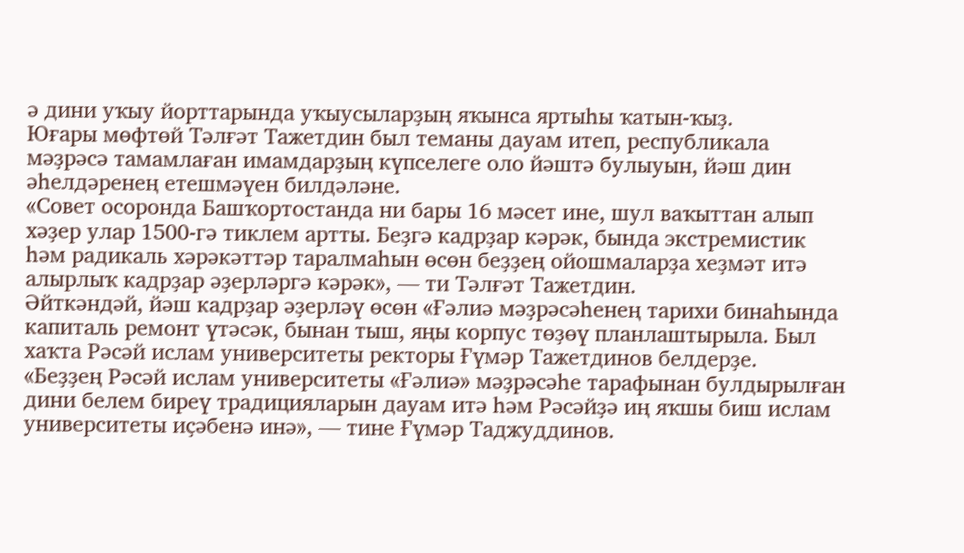ә дини уҡыу йорттарында уҡыусыларҙың яҡынса яртыһы ҡатын-ҡыҙ.
Юғары мөфтөй Тәлғәт Тажетдин был теманы дауам итеп, республикала мәҙрәсә тамамлаған имамдарҙың күпселеге оло йәштә булыуын, йәш дин әһелдәренең етешмәүен билдәләне.
«Совет осоронда Башҡортостанда ни бары 16 мәсет ине, шул ваҡыттан алып хәҙер улар 1500-гә тиклем артты. Беҙгә кадрҙар кәрәк, бында экстремистик һәм радикаль хәрәкәттәр таралмаһын өсөн беҙҙең ойошмаларҙа хеҙмәт итә алырлыҡ кадрҙар әҙерләргә кәрәк», — ти Тәлғәт Тажетдин.
Әйткәндәй, йәш кадрҙар әҙерләү өсөн «Ғәлиә мәҙрәсәһенең тарихи бинаһында капиталь ремонт үтәсәк, бынан тыш, яңы корпус төҙөү планлаштырыла. Был хаҡта Рәсәй ислам университеты ректоры Ғүмәр Тажетдинов белдерҙе.
«Беҙҙең Рәсәй ислам университеты «Ғәлиә» мәҙрәсәһе тарафынан булдырылған дини белем биреү традицияларын дауам итә һәм Рәсәйҙә иң яҡшы биш ислам университеты иҫәбенә инә», — тине Ғүмәр Таджуддинов.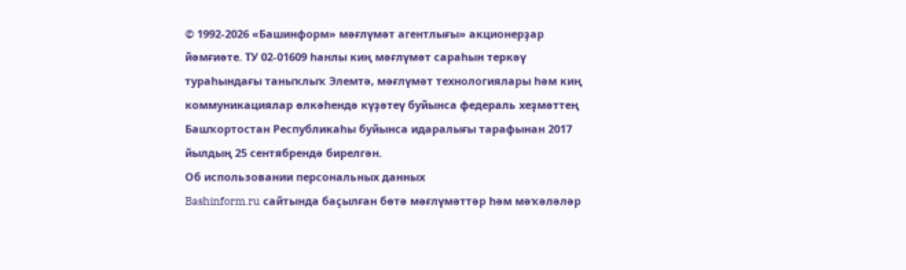© 1992-2026 «Башинформ» мәғлүмәт агентлығы» акционерҙар йәмғиәте. ТУ 02-01609 һанлы киң мәғлүмәт сараһын теркәү тураһындағы таныҡлыҡ Элемтә, мәғлүмәт технологиялары һәм киң коммуникациялар өлкәһендә күҙәтеү буйынса федераль хеҙмәттең Башҡортостан Республикаһы буйынса идаралығы тарафынан 2017 йылдың 25 сентябрендә бирелгән.
Об использовании персональных данных
Bashinform.ru сайтында баҫылған бөтә мәғлүмәттәр һәм мәҡәләләр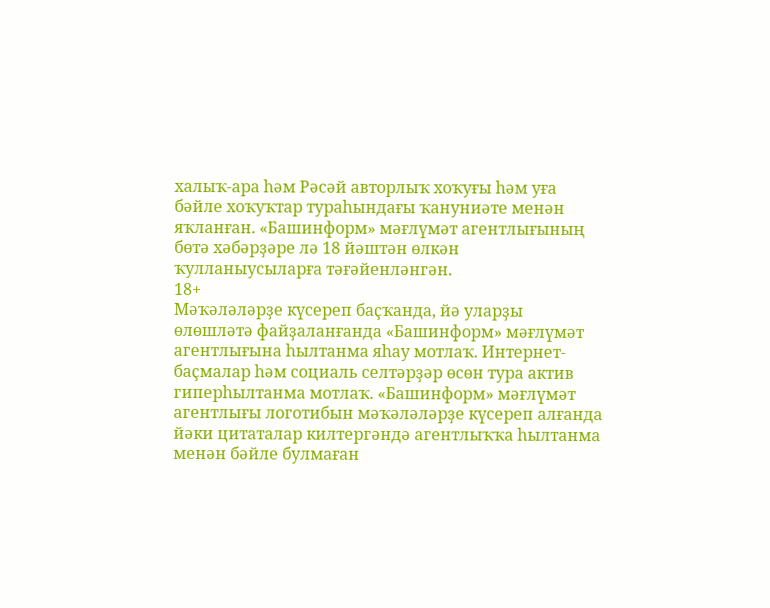халыҡ-ара һәм Рәсәй авторлыҡ хоҡуғы һәм уға бәйле хоҡуҡтар тураһындағы ҡануниәте менән яҡланған. «Башинформ» мәғлүмәт агентлығының бөтә хәбәрҙәре лә 18 йәштән өлкән ҡулланыусыларға тәғәйенләнгән.
18+
Мәҡәләләрҙе күсереп баҫҡанда, йә уларҙы өлөшләтә файҙаланғанда «Башинформ» мәғлүмәт агентлығына һылтанма яһау мотлаҡ. Интернет-баҫмалар һәм социаль селтәрҙәр өсөн тура актив гиперһылтанма мотлаҡ. «Башинформ» мәғлүмәт агентлығы логотибын мәҡәләләрҙе күсереп алғанда йәки цитаталар килтергәндә агентлыҡҡа һылтанма менән бәйле булмаған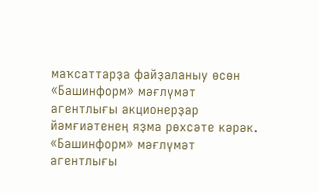маҡсаттарҙа файҙаланыу өсөн «Башинформ» мәғлүмәт агентлығы акционерҙар йәмғиәтенең яҙма рөхсәте кәрәк.
«Башинформ» мәғлүмәт агентлығы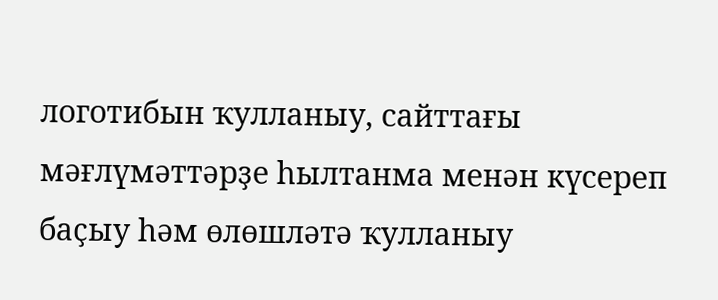логотибын ҡулланыу, сайттағы мәғлүмәттәрҙе һылтанма менән күсереп баҫыу һәм өлөшләтә ҡулланыу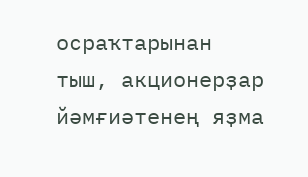осраҡтарынан тыш, акционерҙар йәмғиәтенең яҙма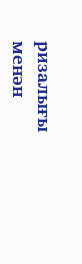ризалығы менән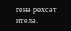генә рөхсәт ителә.